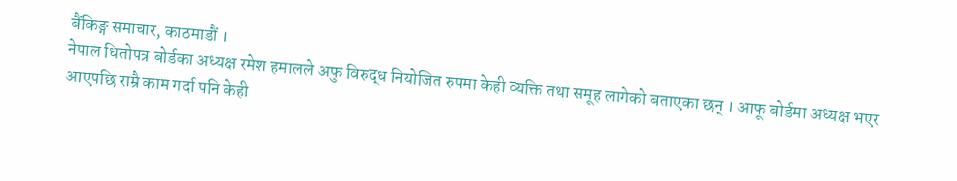बैंकिङ्ग समाचार, काठमाडौं ।
नेपाल धितोपत्र बोर्डका अध्यक्ष रमेश हमालले अफु विरुद्ध नियोजित रुपमा केही व्यक्ति तथा समूह लागेको बताएका छन् । आफू बोर्डमा अध्यक्ष भएर आएपछि राम्रै काम गर्दा पनि केही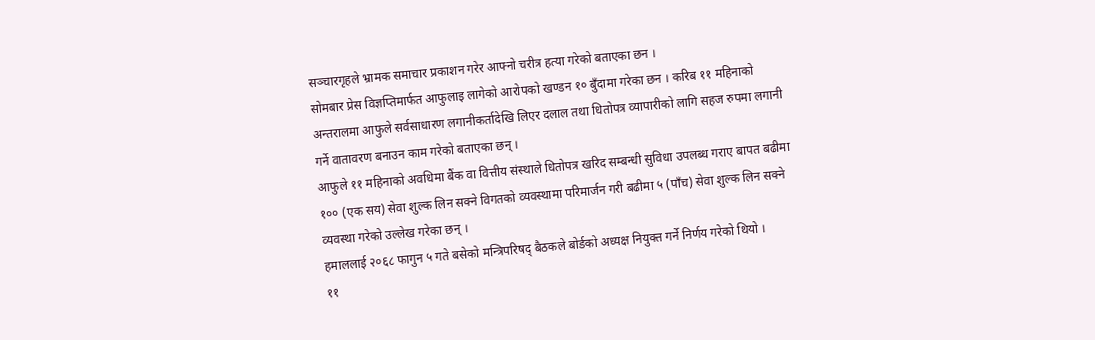सञ्चारगृहले भ्रामक समाचार प्रकाशन गरेर आफ्नो चरीत्र हत्या गरेको बताएका छन ।
सोमबार प्रेस विज्ञप्तिमार्फत आफुलाइ लागेको आरोपको खण्डन १० बुँदामा गरेका छन । करिब ११ महिनाको अन्तरालमा आफुले सर्वसाधारण लगानीकर्तादेखि लिएर दलाल तथा धितोपत्र व्यापारीको लागि सहज रुपमा लगानी गर्ने वातावरण बनाउन काम गरेको बताएका छन् ।
आफुले ११ महिनाको अवधिमा बैंक वा वित्तीय संस्थाले धितोपत्र खरिद सम्बन्धी सुविधा उपलब्ध गराए बापत बढीमा १०० (एक सय) सेवा शुल्क लिन सक्ने विगतको व्यवस्थामा परिमार्जन गरी बढीमा ५ (पाँच) सेवा शुल्क लिन सक्ने व्यवस्था गरेको उल्लेख गरेका छन् ।
हमाललाई २०६८ फागुन ५ गते बसेको मन्त्रिपरिषद् बैठकले बोर्डको अध्यक्ष नियुक्त गर्ने निर्णय गरेको थियो ।
११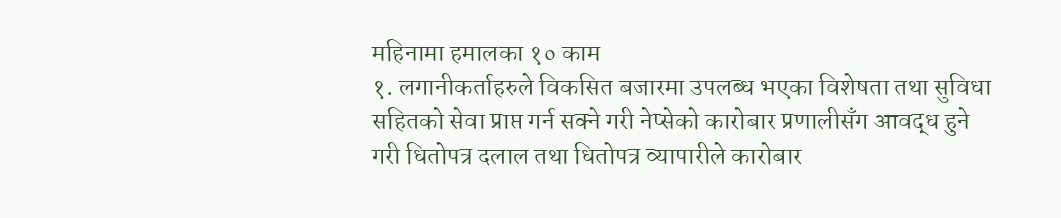महिनामा हमालका १० काम
१. लगानीकर्ताहरुले विकसित बजारमा उपलब्ध भएका विशेषता तथा सुविधा सहितको सेवा प्राप्त गर्न सक्ने गरी नेप्सेको कारोबार प्रणालीसँग आवद्ध हुने गरी धितोपत्र दलाल तथा धितोपत्र व्यापारीले कारोबार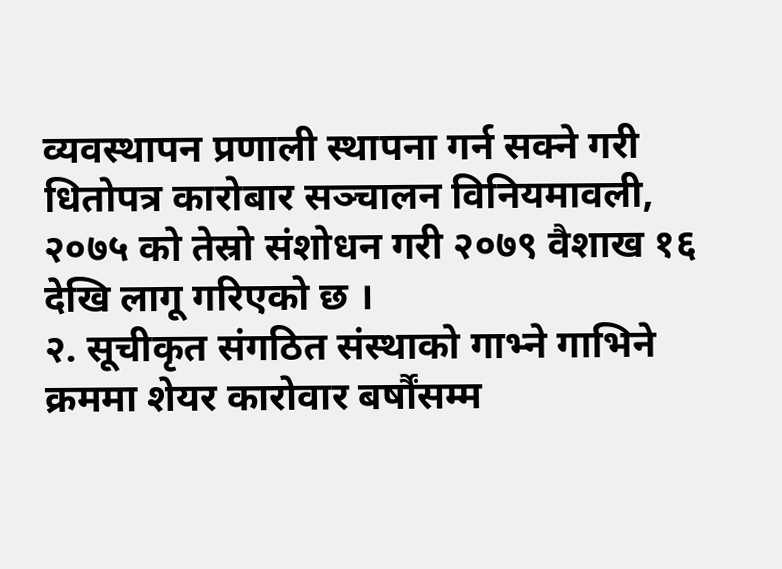व्यवस्थापन प्रणाली स्थापना गर्न सक्ने गरी धितोपत्र कारोबार सञ्चालन विनियमावली, २०७५ को तेस्रो संशोधन गरी २०७९ वैशाख १६ देखि लागू गरिएको छ ।
२. सूचीकृत संगठित संस्थाको गाभ्ने गाभिने क्रममा शेयर कारोवार बर्षौंसम्म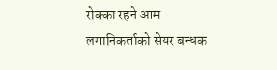रोक्का रहने आम लगानिकर्ताको सेयर बन्धक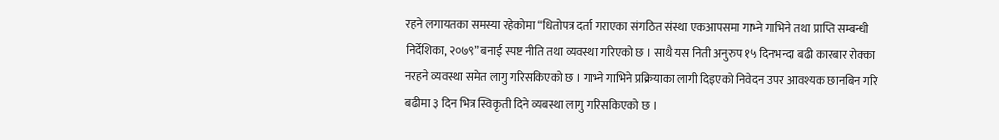रहने लगायतका समस्या रहेकोमा “धितोपत्र दर्ता गराएका संगठित संस्था एकआपसमा गाभ्ने गाभिने तथा प्राप्ति सम्बन्धी निर्देशिका, २०७९” बनाई स्पष्ट नीति तथा व्यवस्था गरिएको छ । साथै यस निती अनुरुप १५ दिनभन्दा बढी कारबार रोक्का नरहने व्यवस्था समेत लागु गरिसकिएको छ । गाभ्ने गाभिने प्रक्रियाका लागी दिइएको निवेदन उपर आवश्यक छानबिन गरि बढीमा ३ दिन भित्र स्विकृती दिने व्यबस्था लागु गरिसकिएको छ ।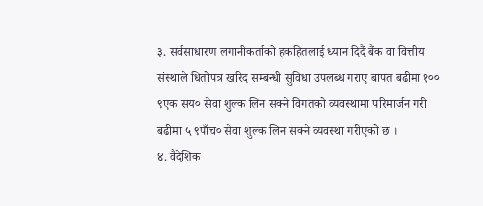३. सर्वसाधारण लगानीकर्ताको हकहितलाई ध्यान दिदैं बैंक वा वित्तीय संस्थाले धितोपत्र खरिद सम्बन्धी सुविधा उपलब्ध गराए बापत बढीमा १०० ९एक सय० सेवा शुल्क लिन सक्ने विगतको व्यवस्थामा परिमार्जन गरी बढीमा ५ ९पाँच० सेवा शुल्क लिन सक्ने व्यवस्था गरीएको छ ।
४. वैदेशिक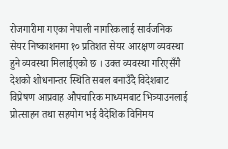रोजगारीमा गएका नेपाली नागरिकलाई सार्वजनिक सेयर निष्काशनमा १० प्रतिशत सेयर आरक्षण व्यवस्था हुने व्यवस्था मिलाईएको छ । उक्त व्यवस्था गरिएसँगै देशको शोधनान्तर स्थिति सबल बनाउँदै विदेशबाट विप्रेषण आप्रवाह औपचारिक माध्यमबाट भित्र्याउनलाई प्रोत्साहन तथा सहयोग भई वैदेशिक विनिमय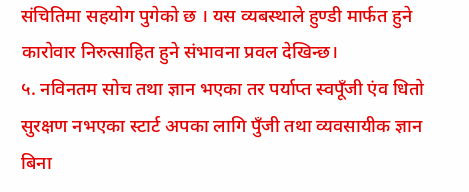संचितिमा सहयोग पुगेको छ । यस व्यबस्थाले हुण्डी मार्फत हुने कारोवार निरुत्साहित हुने संभावना प्रवल देखिन्छ।
५. नविनतम सोच तथा ज्ञान भएका तर पर्याप्त स्वपूँजी एंव धितो सुरक्षण नभएका स्टार्ट अपका लागि पुँजी तथा व्यवसायीक ज्ञान बिना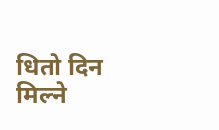धितो दिन मिल्ने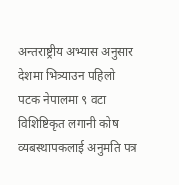अन्तराष्ट्रीय अभ्यास अनुसार देशमा भित्र्याउन पहिलो पटक नेपालमा ९ वटा विशिष्टिकृत लगानी कोष व्यबस्थापकलाई अनुमति पत्र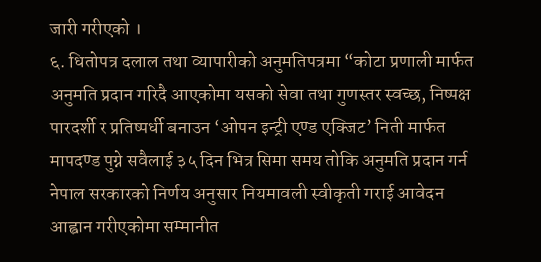जारी गरीएको ।
६. धितोपत्र दलाल तथा व्यापारीको अनुमतिपत्रमा “कोटा प्रणाली मार्फत अनुमति प्रदान गरिदै आएकोमा यसको सेवा तथा गुणस्तर स्वच्छ, निष्पक्ष पारदर्शी र प्रतिष्पर्धी बनाउन ‘ओपन इन्ट्री एण्ड एक्जिट’ निती मार्फत मापदण्ड पुग्ने सवैलाई ३५ दिन भित्र सिमा समय तोकि अनुमति प्रदान गर्न नेपाल सरकारको निर्णय अनुसार नियमावली स्वीकृती गराई आवेदन आह्वान गरीएकोमा सम्मानीत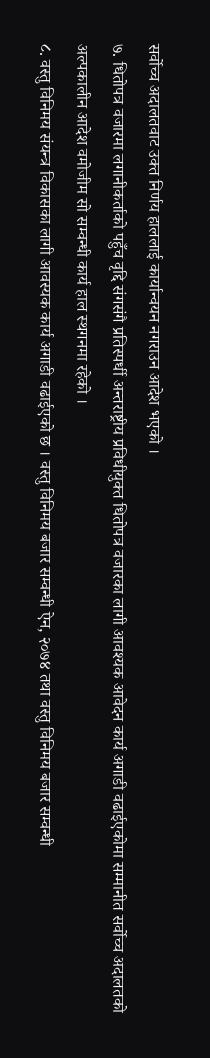सर्वोच्च अदालतवाट उक्त निर्णय हाललाई कार्यान्वयन नगराउन आदेश भएको ।
७. धितोपत्र वजारमा लगानीकर्ताको पहुँच वृद्दि संगसंगै प्रतिस्पर्धी अन्तराष्ट्रीय प्रविधीयुक्त धितोपत्र वजारका लागी आवश्यक आवेदन कार्य अगाडी वढाईएकोमा सम्मानीत सर्वोच्च अदालतको अल्पकालीन आदेश वमोजीम सो सम्वन्धी कार्य हाल स्थगनमा रहेको ।
८. वस्तु विनिमय संयन्त्र विकासका लागी आवस्यक कार्य अगाडी वढाईएको छ । वस्तु विनिमय बजार सम्वन्धी ऐन, २०७४ तथा वस्तु विनिमय बजार सम्वन्धी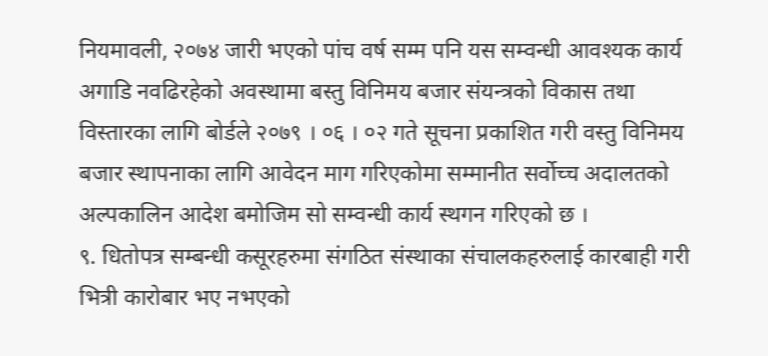नियमावली, २०७४ जारी भएको पांच वर्ष सम्म पनि यस सम्वन्धी आवश्यक कार्य अगाडि नवढिरहेको अवस्थामा बस्तु विनिमय बजार संयन्त्रको विकास तथा विस्तारका लागि बोर्डले २०७९ । ०६ । ०२ गते सूचना प्रकाशित गरी वस्तु विनिमय बजार स्थापनाका लागि आवेदन माग गरिएकोमा सम्मानीत सर्वोच्च अदालतको अल्पकालिन आदेश बमोजिम सो सम्वन्धी कार्य स्थगन गरिएको छ ।
९. धितोपत्र सम्बन्धी कसूरहरुमा संगठित संस्थाका संचालकहरुलाई कारबाही गरी भित्री कारोबार भए नभएको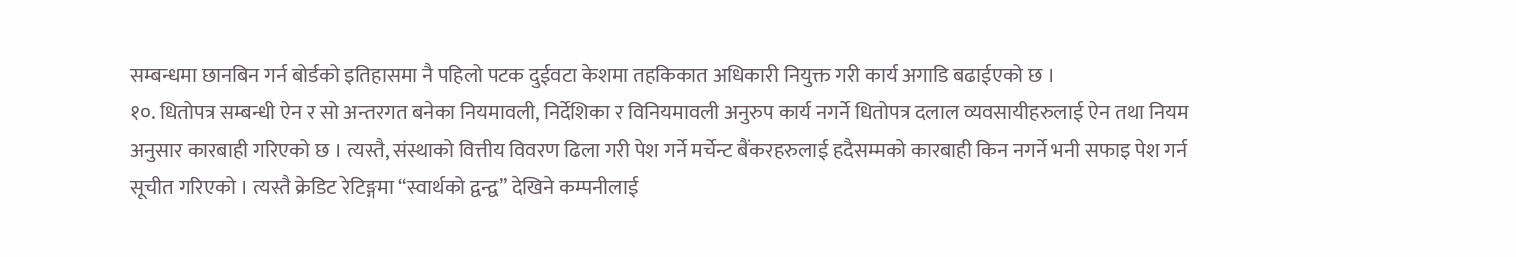सम्बन्धमा छानबिन गर्न बोर्डको इतिहासमा नै पहिलो पटक दुईवटा केशमा तहकिकात अधिकारी नियुक्त गरी कार्य अगाडि बढाईएको छ ।
१०. धितोपत्र सम्बन्धी ऐन र सो अन्तरगत बनेका नियमावली, निर्देशिका र विनियमावली अनुरुप कार्य नगर्ने धितोपत्र दलाल व्यवसायीहरुलाई ऐन तथा नियम अनुसार कारबाही गरिएको छ । त्यस्तै, संस्थाको वित्तीय विवरण ढिला गरी पेश गर्ने मर्चेन्ट बैंकरहरुलाई हदैसम्मको कारबाही किन नगर्ने भनी सफाइ पेश गर्न सूचीत गरिएको । त्यस्तै क्रेडिट रेटिङ्गमा “स्वार्थको द्वन्द्व” देखिने कम्पनीलाई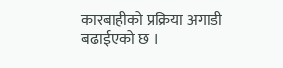कारबाहीको प्रक्रिया अगाडी बढाईएको छ ।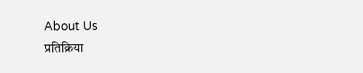About Us
प्रतिक्रिया